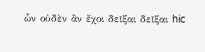ὧν οὐδὲν ἂν ἔχοι δεῖξαι δεῖξαι hic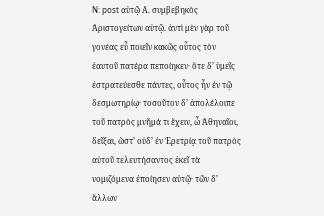N: post αὑτῷ Α. συμβεβηκὸς Ἀριστογείτων αὑτῷ. ἀντὶ μὲν γὰρ τοῦ γονέας εὖ ποιεῖν κακῶς οὗτος τὸν ἑαυτοῦ πατέρα πεποίηκεν· ὅτε δʼ ὑμεῖς ἐστρατεύεσθε πάντες, οὗτος ἦν ἐν τῷ δεσμωτηρίῳ· τοσοῦτον δʼ ἀπολέλοιπε τοῦ πατρὸς μνῆμά τι ἔχειν, ὦ Ἀθηναῖοι, δεῖξαι, ὥστʼ οὐδʼ ἐν Ἐρετρίᾳ τοῦ πατρὸς αὐτοῦ τελευτήσαντος ἐκεῖ τὰ νομιζόμενα ἐποίησεν αὐτῷ· τῶν δʼ ἄλλων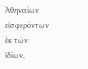Ἀθηναίων εἰσφερόντων ἐκ τῶν ἰδίων,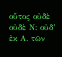οὗτος οὐδὲ οὐδὲ Ν: οὐδ’ ἐκ Α. τῶν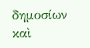δημοσίων καὶ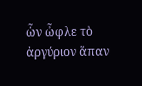ὧν ὦφλε τὸ ἀργύριον ἅπαν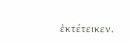ἐκτέτεικεν.